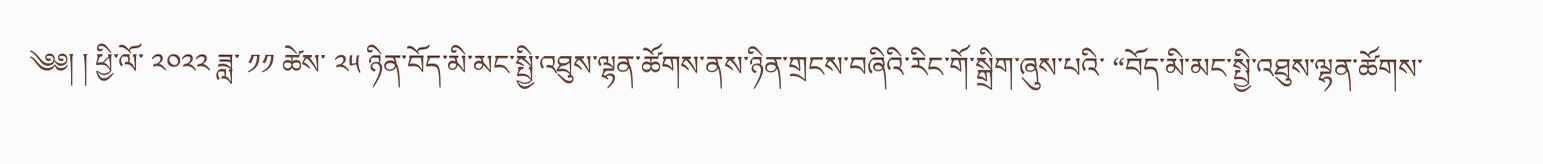༄༅། ། ཕྱི་ལོ་ ༢༠༢༢ ཟླ་ ༡༡ ཚེས་ ༢༥ ཉིན་བོད་མི་མང་སྤྱི་འཐུས་ལྷན་ཚོགས་ནས་ཉིན་གྲངས་བཞིའི་རིང་གོ་སྒྲིག་ཞུས་པའི་ “བོད་མི་མང་སྤྱི་འཐུས་ལྷན་ཚོགས་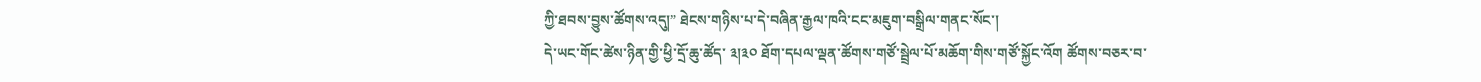ཀྱི་ཐབས་བྱུས་ཚོགས་འདུ།” ཐེངས་གཉིས་པ་དེ་བཞིན་རྒྱལ་ཁའི་ངང་མཇུག་བསྒྲིལ་གནང་སོང་།
དེ་ཡང་གོང་ཚེས་ཉིན་གྱི་ཕྱི་དྲོ་ཆུ་ཚོད་ ༣།༣༠ ཐོག་དཔལ་ལྡན་ཚོགས་གཙོ་སྦྲེལ་པོ་མཆོག་གིས་གཙོ་སྐྱོང་འོག ཚོགས་བཅར་བ་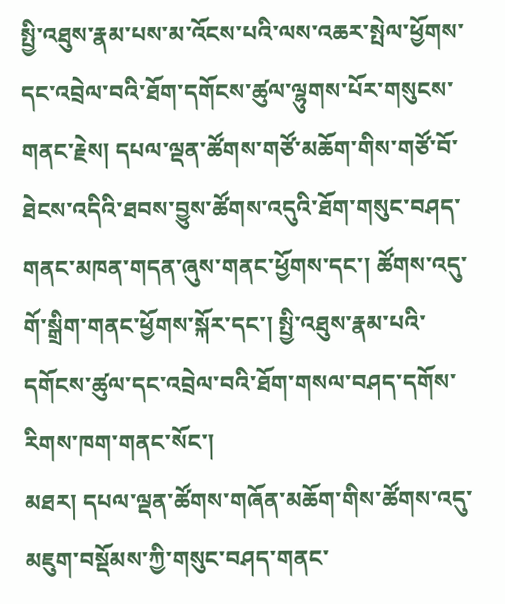སྤྱི་འཐུས་རྣམ་པས་མ་འོངས་པའི་ལས་འཆར་སྤེལ་ཕྱོགས་དང་འབྲེལ་བའི་ཐོག་དགོངས་ཚུལ་ལྷུགས་པོར་གསུངས་གནང་རྗེས། དཔལ་ལྡན་ཚོགས་གཙོ་མཆོག་གིས་གཙོ་བོ་ཐེངས་འདིའི་ཐབས་བྱུས་ཚོགས་འདུའི་ཐོག་གསུང་བཤད་གནང་མཁན་གདན་ཞུས་གནང་ཕྱོགས་དང་། ཚོགས་འདུ་གོ་སྒྲིག་གནང་ཕྱོགས་སྐོར་དང་། སྤྱི་འཐུས་རྣམ་པའི་དགོངས་ཚུལ་དང་འབྲེལ་བའི་ཐོག་གསལ་བཤད་དགོས་རིགས་ཁག་གནང་སོང་།
མཐར། དཔལ་ལྡན་ཚོགས་གཞོན་མཆོག་གིས་ཚོགས་འདུ་མཇུག་བསྡོམས་ཀྱི་གསུང་བཤད་གནང་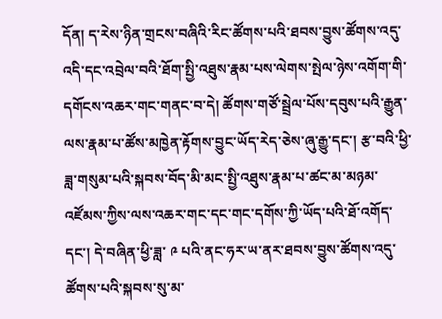དོན། ད་རེས་ཉིན་གྲངས་བཞིའི་རིང་ཚོགས་པའི་ཐབས་བྱུས་ཚོགས་འདུ་འདི་དང་འབྲེལ་བའི་ཐོག་སྤྱི་འཐུས་རྣམ་པས་ལེགས་སྤེལ་ཉེས་འགོག་གི་དགོངས་འཆར་གང་གནང་བ་དེ། ཚོགས་གཙོ་སྦྲེལ་པོས་དབུས་པའི་རྒྱུན་ལས་རྣམ་པ་ཚོས་མཁྱེན་རྟོགས་བྱུང་ཡོད་རེད་ཅེས་ཞུ་རྒྱུ་དང་། རྩ་བའི་ཕྱི་ཟླ་གསུམ་པའི་སྐབས་བོད་མི་མང་སྤྱི་འཐུས་རྣམ་པ་ཚང་མ་མཉམ་འཛོམས་ཀྱིས་ལས་འཆར་གང་དང་གང་དགོས་ཀྱི་ཡོད་པའི་ཐོ་འགོད་དང་། དེ་བཞིན་ཕྱི་ཟླ་ ༩ པའི་ནང་ཧར་ཡ་ནར་ཐབས་བྱུས་ཚོགས་འདུ་ཚོགས་པའི་སྐབས་སུ་མ་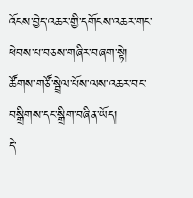འོངས་བྱེད་འཆར་གྱི་དགོངས་འཆར་གང་ཕེབས་པ་བཅས་གཞིར་བཞག་སྟེ། ཚོགས་གཙོ་སྦྲེལ་པོས་ལས་འཆར་བང་བསྒྲིགས་དང་སྒྲིག་བཞིན་ཡོད།
དེ་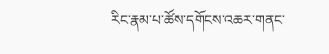རིང་རྣམ་པ་ཚོས་དགོངས་འཆར་གནང་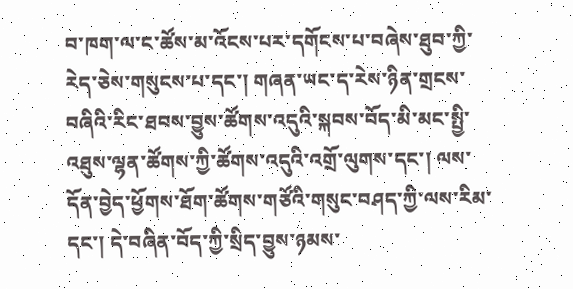བ་ཁག་ལ་ང་ཚོས་མ་འོངས་པར་དགོངས་པ་བཞེས་ཐུབ་ཀྱི་རེད་ཅེས་གསུངས་པ་དང་། གཞན་ཡང་ད་རེས་ཉིན་གྲངས་བཞིའི་རིང་ཐབས་བྱུས་ཚོགས་འདུའི་སྐབས་བོད་མི་མང་སྤྱི་འཐུས་ལྷན་ཚོགས་ཀྱི་ཚོགས་འདུའི་འགྲོ་ལུགས་དང་། ལས་དོན་བྱེད་ཕྱོགས་ཐོག་ཚོགས་གཙོའི་གསུང་བཤད་ཀྱི་ལས་རིམ་དང་། དེ་བཞིན་བོད་ཀྱི་སྲིད་བྱུས་ཉམས་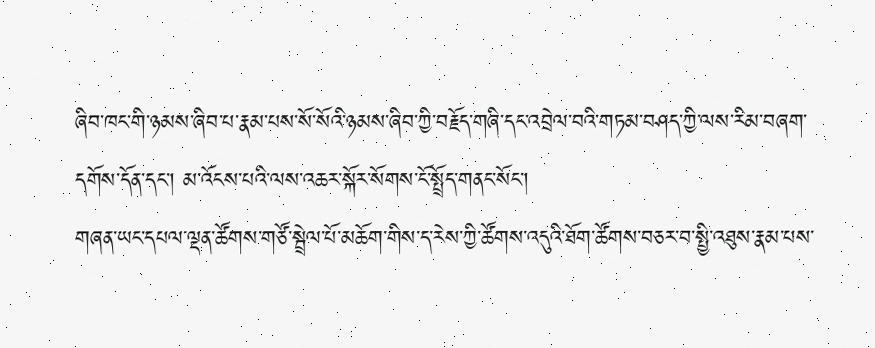ཞིབ་ཁང་གི་ཉམས་ཞིབ་པ་རྣམ་པས་སོ་སོའི་ཉམས་ཞིབ་ཀྱི་བརྗོད་གཞི་དང་འབྲེལ་བའི་གཏམ་བཤད་ཀྱི་ལས་རིམ་བཞག་དགོས་དོན་དང་། མ་འོངས་པའི་ལས་འཆར་སྐོར་སོགས་ངོ་སྤྲོད་གནང་སོང་།
གཞན་ཡང་དཔལ་ལྡན་ཚོགས་གཙོ་སྦྲེལ་པོ་མཆོག་གིས་ད་རེས་ཀྱི་ཚོགས་འདུའི་ཐོག་ཚོགས་བཅར་བ་སྤྱི་འཐུས་རྣམ་པས་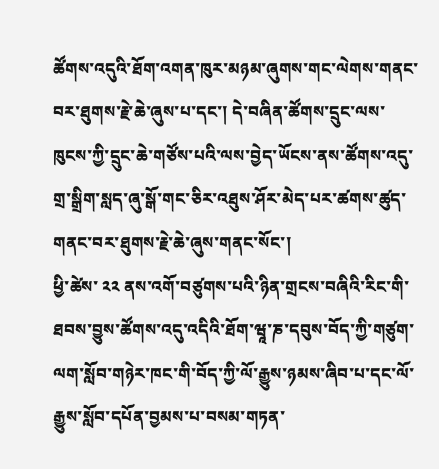ཚོགས་འདུའི་ཐོག་འགན་ཁུར་མཉམ་ཞུགས་གང་ལེགས་གནང་བར་ཐུགས་རྗེ་ཆེ་ཞུས་པ་དང་། དེ་བཞིན་ཚོགས་དྲུང་ལས་ཁུངས་ཀྱི་དྲུང་ཆེ་གཙོས་པའི་ལས་བྱེད་ཡོངས་ནས་ཚོགས་འདུ་གྲ་སྒྲིག་སླད་ཞུ་སྒོ་གང་ཅིར་འཐུས་ཤོར་མེད་པར་ཚགས་ཚུད་གནང་བར་ཐུགས་རྗེ་ཆེ་ཞུས་གནང་སོང་།
ཕྱི་ཚེས་ ༢༢ ནས་འགོ་བཙུགས་པའི་ཉིན་གྲངས་བཞིའི་རིང་གི་ཐབས་བྱུས་ཚོགས་འདུ་འདིའི་ཐོག་ཝཱ་ཎ་དབུས་བོད་ཀྱི་གཙུག་ལག་སློབ་གཉེར་ཁང་གི་བོད་ཀྱི་ལོ་རྒྱུས་ཉམས་ཞིབ་པ་དང་ལོ་རྒྱུས་སློབ་དཔོན་བྱམས་པ་བསམ་གཏན་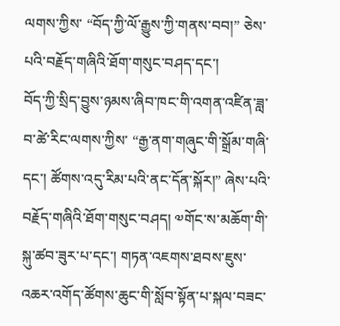ལགས་ཀྱིས་ “བོད་ཀྱི་ལོ་རྒྱུས་ཀྱི་གནས་བབ།” ཅེས་པའི་བརྗོད་གཞིའི་ཐོག་གསུང་བཤད་དང་།
བོད་ཀྱི་སྲིད་བྱུས་ཉམས་ཞིབ་ཁང་གི་འགན་འཛིན་ཟླ་བ་ཚེ་རིང་ལགས་ཀྱིས་ “རྒྱ་ནག་གཞུང་གི་སྒྲོམ་གཞི་དང་། ཚོགས་འདུ་རིམ་པའི་ནང་དོན་སྐོར།” ཞེས་པའི་བརྗོད་གཞིའི་ཐོག་གསུང་བཤད། ༧གོང་ས་མཆོག་གི་སྐུ་ཚབ་ཟུར་པ་དང་། གཏན་འཇགས་ཐབས་ཇུས་འཆར་འགོད་ཚོགས་ཆུང་གི་སློབ་སྟོན་པ་སྐལ་བཟང་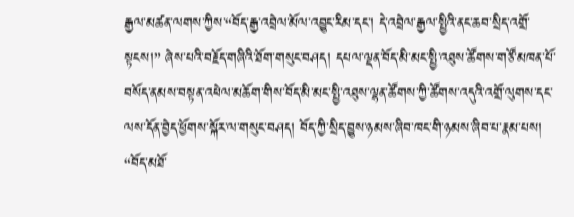རྒྱལ་མཚན་ལགས་ཀྱིས་“བོད་རྒྱ་འབྲེལ་མོལ་འབྱུང་རིམ་དང་། དེ་འབྲེལ་རྒྱལ་སྤྱིའི་ནང་ཆབ་སྲིད་འགྲོ་སྟངས།” ཞེས་པའི་བརྗོད་གཞིའི་ཐོག་གསུང་བཤད། དཔལ་ལྡན་བོད་མི་མང་སྤྱི་འཐུས་ཚོགས་གཙོ་མཁན་པོ་བསོད་ནམས་བསྟན་འཕེལ་མཆོག་གིས་བོད་མི་མང་སྤྱི་འཐུས་ལྷན་ཚོགས་ཀྱི་ཚོགས་འདུའི་འགྲོ་ལུགས་དང་ལས་དོན་བྱེད་ཕྱོགས་སྐོར་ལ་གསུང་བཤད། བོད་ཀྱི་སྲིད་བྱུས་ཉམས་ཞིབ་ཁང་གི་ཉམས་ཞིབ་པ་རྣམ་པས། “བོད་མཐོ་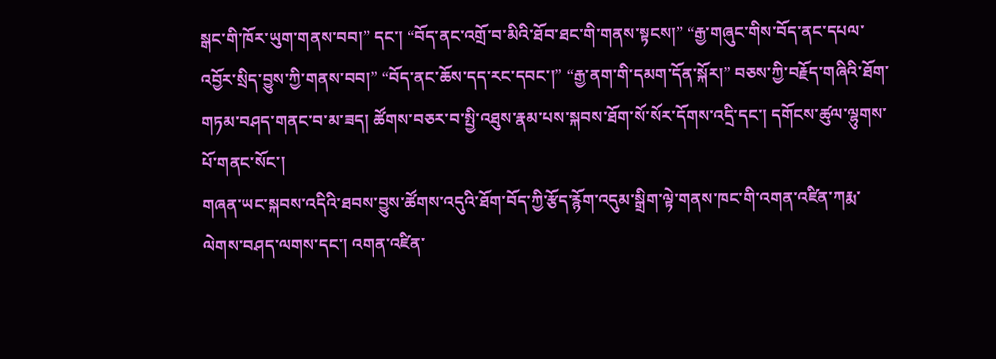སྒང་གི་ཁོར་ཡུག་གནས་བབ།” དང་། “བོད་ནང་འགྲོ་བ་མིའི་ཐོབ་ཐང་གི་གནས་སྟངས།” “རྒྱ་གཞུང་གིས་བོད་ནང་དཔལ་འབྱོར་སྲིད་བྱུས་ཀྱི་གནས་བབ།” “བོད་ནང་ཆོས་དད་རང་དབང་།” “རྒྱ་ནག་གི་དམག་དོན་སྐོར།” བཅས་ཀྱི་བརྗོད་གཞིའི་ཐོག་གཏམ་བཤད་གནང་བ་མ་ཟད། ཚོགས་བཅར་བ་སྤྱི་འཐུས་རྣམ་པས་སྐབས་ཐོག་སོ་སོར་དོགས་འདྲི་དང་། དགོངས་ཚུལ་ལྷུགས་པོ་གནང་སོང་།
གཞན་ཡང་སྐབས་འདིའི་ཐབས་བྱུས་ཚོགས་འདུའི་ཐོག་བོད་ཀྱི་རྩོད་རྙོག་འདུམ་སྒྲིག་ལྟེ་གནས་ཁང་གི་འགན་འཛིན་ཀརྨ་ལེགས་བཤད་ལགས་དང་། འགན་འཛིན་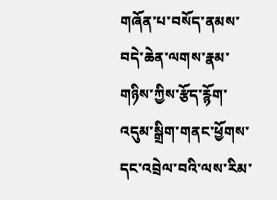གཞོན་པ་བསོད་ནམས་བདེ་ཆེན་ལགས་རྣམ་གཉིས་ཀྱིས་རྩོད་རྙོག་འདུམ་སྒྲིག་གནང་ཕྱོགས་དང་འབྲེལ་བའི་ལས་རིམ་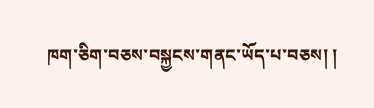ཁག་ཅིག་བཅས་བསྐྱངས་གནང་ཡོད་པ་བཅས། །